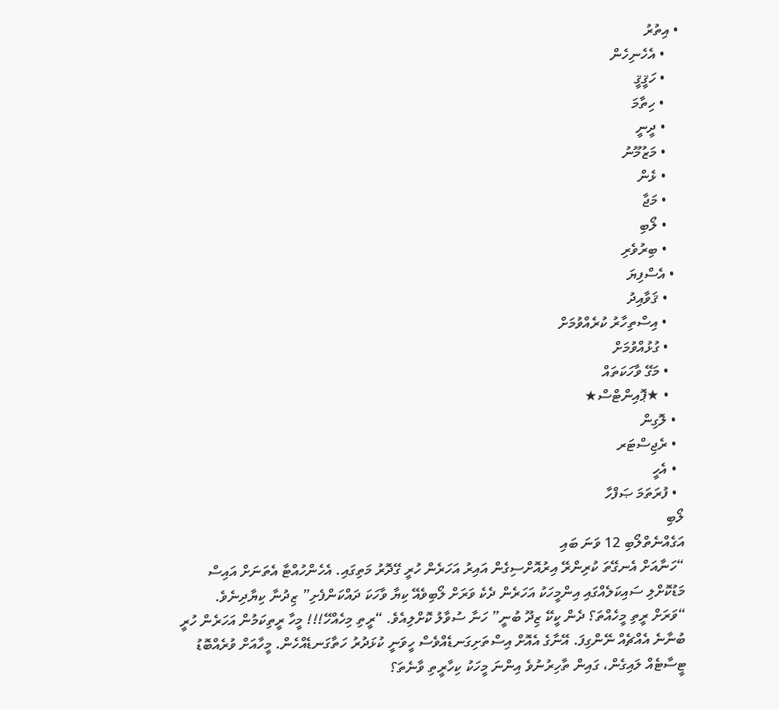• އިތުރު
    • އެހެނިހެން
    • ހަޤީޤީ
    • ހިތާމަ
    • ދީނީ
    • މަޒުމޫނު
    • ޅެން
    • މަޖާ
    • ލޯބި
    • ބިރުވެރި
  • އެސްފިޔަ
    • ޤަވާއިދު
    • އިސްތިހާރު ކުރެއްވުމަށް
    • ގުޅުއްވުމަށް
    • މަގޭ ވާހަކަތައް
    • ★ޕޮއިންޓްސް★
  • ލޮގިން
  • ރެޖިސްޓަރ
  • އެހީ
  • ފުރަތަމަ ޞަފްހާ
ލޯބި
އަގެއްނެތްލޯބި 12 ވަނަ ބައި
“ހަނާއަށް އެނގޭތަ ކުރިންރޭ އިރުއޮށްސިގެން އައިރު އަހަރެން ހުރީ ގޭދޮރު މަތިގައި. އެހެންހުއްޓާ އެތަނަށް އައިސް މަޑުކޮށްލި ސައިކަލެއްގައި އިންމީހަކު އަހަރެން ދެކެ ވަރަށް ލޯބިވެއޭ ކިޔާ ވާހަކަ ދައްކަންފެށި” ޒިދުނާ ކިޔާދިނެވެ. “ވަރަށް ރީތި މީހެއްތަ؟ ދެން ކީކޭ ޒިދޫ ބުނީ” ހަނާ ސުވާލު ކޮށްލިއެވެ. “ރީތި މިހެއްހޭ!!! މީހާ ރީތިކަމުން އަހަރެން ހުރީ ބުނާނެ އެއްޗެއް ނޭންގިފަ. އޭނާގެ އެއޮށް އިސްތަށިގަނޑެއްވެސް ހީވަނީ ކުޅަދުރު ހަތާގަނޑެއްހެން. މީހާއަށް ވުރެއްބޮޑު ޓީސާޓެއް ލައިގެން، ގައިން ތާހިރުނުވެ އިންނަ މީހަކު ކިހާރީތި ވާނެތަ؟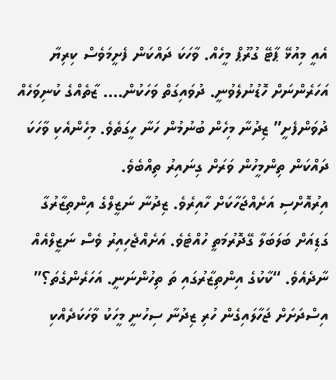އެއީ މިއުޅޭ ޕާޓޭ ގުރޫޕް މީހެއް. ވާހަކަ ދައްކަން ފެށީމަވެސް ކިރިޔާ އަހަރެންނަށް ހޮޑުނުލެވުނީ. ދުވައިގަތް ވަހަކުން…. ޒާތެއްގެ ކުނިވަހެއް ދުވަންފެށީ” ޒިދުނާ މިހެން ބުނުމުން ހަނާ ހީގަތެވެ. މިހެންއެކި ވާހަކަ ދައްކަން ތިންމީހުން ވަރަށް ގިނައިރު ތިއްބެވެ.
އިރުއޮށްސި އަށެއްޖަހާކަށް ހާއިރެވެ. ޒިދުނާ ނަޒީލްގެ އިންތިޒާރުގާ ގަޑިއަށް ބަލަބަލާ ގޭދޮރުމަތީ ހުއްޓެވެ. އަށެއްޖެހިއިރު ވެސް ނަޒީލްއެއް ނާދެއެވެ. “ކާކުގެ އިންތިޒާރުގައި ތަ ތިހުންނަނީ. އަހަރެންގެތަ؟” އިސްދަށަށް ޖަހާލައިގެން ހުރި ޒިދުނާ ސިހުނީ މީހަކު ވާހަކަދެއްކި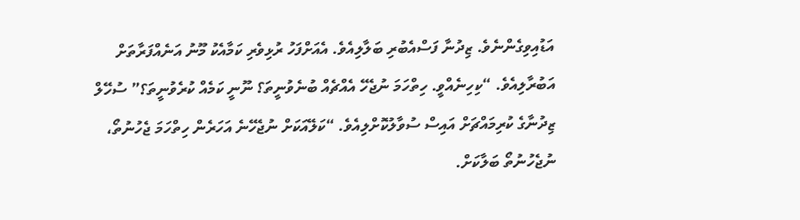އަޑުއިވިގެންނެވެ. ޒިދުނާ ފަސްއެބުރި ބަލާލިއެވެ. އެއަށްފަހު ރުޅިވެރި ކަމާއެކު މޫނު އަނެއްފަރާތަށް އަބުރާލިއެވެ. “ކިހިނެއްވީ. ހިތްހަމަ ނުޖެހޭ އެއްޗެއް ބުނެވުނީތަ؟ ނޫނީ ކަމެއް ކުރެވުނީތަ؟” ސުހޭލް ޒިދުނާގެ ކުރިމައްޗަށް އައިސް ސުވާލުކޮށްލިއެވެ. “ކަލޭއަކަށް ނުޖެހޭނެ އަހަރެން ހިތްހަމަ ޖެހުނުތޯ، ނުޖެހުނުތޯ ބަލާކަށް.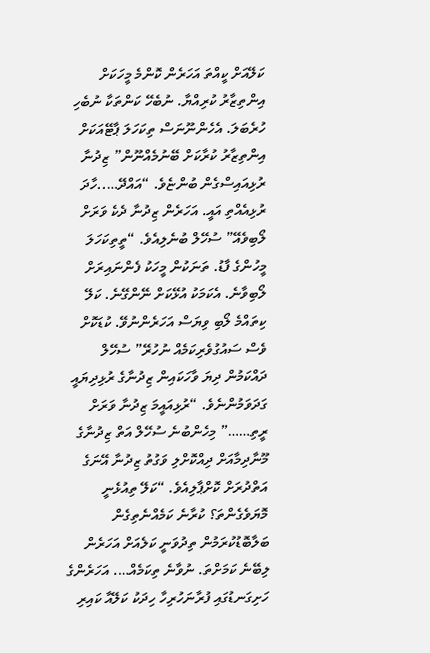ކަލޭއަށް ކީއްތަ އަހަރެން ކޮންމެ މީހަކަށް އިންތިޒާރު ކުރިއްޔާ. ނުބެހޭ ކަންތަކާ ނުބެހި ހުރެބަލަ. އެހެންނޫނަސް ތިކަހަލަ ޕާޓޭއަކަށް އިންތިޒާރު ކުރާކަށް ބޭނުމެއްނޫން” ޒިދުނާ ރުޅިއައިސްގެން ބުންޏެވެ. “އައްދޭ…..ހާދަ ރުޅިއެއްތި އައީ. އަހަރެން ޒިދުނާ ދެކެ ވަރަށް ލޯބިވެއޭ” ސުހޭލް ބުނެލިއެވެ. “ތީތިކަހަލަ މީހުންގެ ފާޑު. ތަނަކުން މީހަކު ފެންނައިރަށް ލޯބިވާނެ. އެކަމަކު އުޅޭކަށް ނޭންގޭނެ. ކަލޭ ކިތައްމެ ލޯބި ވިޔަސް އަހަރެންނުވޭ. ކުޑަކޮށް ވެސް ސައުގުވެރިކަމެއް ނުހުރޭ” ސުހޭލް ދައްކަމުން ދިޔަ ވާހަކައިން ޒިދުނާގެ ރުޅިދިޔައީ ގަދަވަމުންނެވެ. “ރުޅިއައީމަ ޒިދުނާ ވަރަށް ރީތި……” މިހެންބުނެ ސުހޭލް އަތް ޒިދުނާގެ މޫނާދިމާއަށް ދިއްކޮށްލި ވަގުތު ޒިދުނާ އޭނަގެ އަތްދުރަށް ކޮށްޕާލިއެވެ. “ކަލޭ ތިއުޅެނީ މޮޔަވެގެންތަ؟ ކުރާނެ ކަމެއްނެތިގެން ބަލާބޮޑުކުރަމުން ތިދުވަނީ ކަލެއަށް އަހަރެން ލިބޭނެ ކަމަށްތަ. ނުވާނެ ތިކަމެއް…. އަހަރެންގެ ހަށިގަނޑުގައި ފުރާނަހުރިހާ ހިދަކު ކަލޭއާ ކައިރި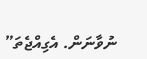ނުވާނަން. އެގިއްޖެތަ”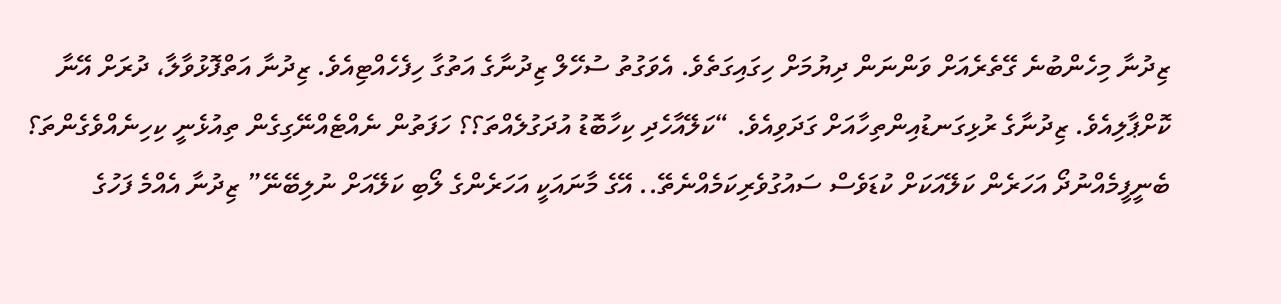ޒިދުނާ މިހެންބުނެ ގޭތެރެއަށް ވަންނަން ދިޔުމަށް ހިގައިގަތެވެ. އެވަގުތު ސުހޭލް ޒިދުނާގެ އަތުގާ ހިފެހެއްޓިއެވެ. ޒިދުނާ އަތްފޮޅުވާލާ، ދުރަށް އޭނާ ކޮށްޕާލިއެވެ. ޒިދުނާގެ ރުޅިގަނޑުއިންތިހާއަށް ގަދަވިއެވެ. “ކަލޭއާހެދި ކިހާބޮޑު އުދަގުލެއްތަ؟؟ ހަފަތުން ނެއްޓެއްނޭގިގެން ތިއުޅެނީ ކިހިނެއްވެގެންތަ؟ ބެނީފީމެއްނުދޯ އަހަރެން ކަލޭއަކަށް ކުޑަވެސް ސައުގުވެރިކަމެއްނެތޭ.. އޭގެ މާނައަކީ އަހަރެންގެ ލޯބި ކަލޭއަށް ނުލިބޭނޭ” ޒިދުނާ އެއްމެ ފަހުގެ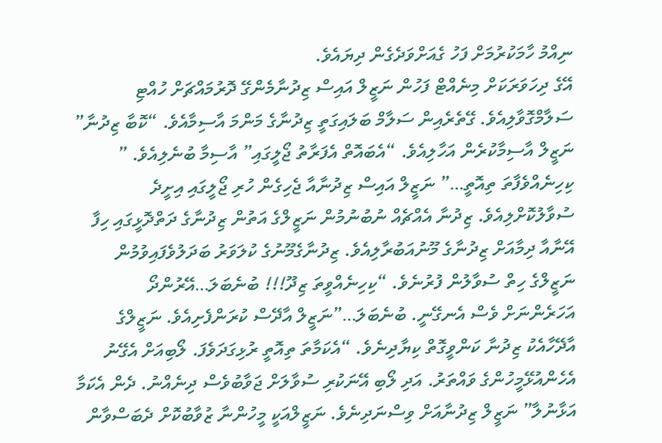ނިއްމު ހާމަކުރުމަށް ފަހު ގެއަށްވަދެގެން ދިޔައެވެ.
އޭގެ ދިހަވަރަކަށް މިނެއްޓް ފަހުން ނަޒީލް އައިސް ޒިދުނާމެންގޭ ދޮރުމައްޗަށް ހުއްޓި ސަލާމްގޮވާލިއެވެ. ގޭތެރެއިން ސަލާމް ބަލައިގަތީ ޒިދުނާގެ މަންމަ އާސިމާއެވެ. “ކޮބާ ޒިދުނާ” ނަޒީލް އާސިމާކުރެން އަހާލިއެވެ. “އެބައޮތް އެފަރާތު ޖޯލީގައި” އާސިމާ ބުނެލިއެވެ. ” ކިހިނެއްވެފާތަ ތިއޮތީ…” ނަޒީލް އައިސް ޒިދުނާއާ ޖެހިގެން ހުރި ޖޯލީގައި އިށީދެ ސުވާލުކޮށްލިއެވެ. ޒިދުނާ އެއްޗެއް ނުބުނުމުން ނަޒީލްގެ އަތުން ޒިދުނާގެ ދަތްދޮޅީގައި ހިފާ އޭނާއާ ދިމާއަށް ޒިދުނާގެ މޫނުއަބުރާލިއެވެ. ޒިދުނާގެމޫނުގެ ކުލަވަރު ބަދަލުވެފައިވުމުން ނަޒީލްގެ ހިތް ސުވާލުން ފުރުނެވެ. “ކިހިނެއްވީތަ ޒިދޫ!!! ބުނެބަލަ…އޭރުންދޯ އަހަރެންނަށް ވެސް އެނގޭނީ. ބުނެބަލަ…”ނަޒީލް އާދޭސް ކުރަންފެށިއެވެ. ނަޒީލްގެ އާދޭހާއެކު ޒިދުނާ ކަންވީގޮތް ކިޔާދިނެވެ. “އެކަމާތަ ތިއޮތީ ރުޅިގަދަވެފަ. ލޯބިއަށް އެގޭނު އެހެންއުޅޭމީހުންގެ ވައްތަރު. އަދި ލޯބި އޭނަކުރި ސުވާލަށް ޖަވާބުވެސް ދިނެއްނު. ދެން އެކަމާ އަޅާނުލާ” ނަޒީލް ޒިދުނާއަށް ވިސްނަދިނެވެ. ނަޒީލްއަކީ މީހުންނާ ޒުވާބުކޮށް ދެބަސްވާން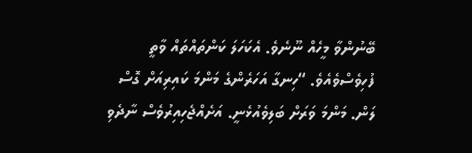ބޭނުންވާ މީހެއް ނޫނެވެ. އެކަހަލަ ކަންތައްތައް ވާތީ ފުހިވެސްވެއެވެ. “ހިނގާ އަހަރެންގެ މަންމަ ކައިރިއަށް ގޮސް ލަން. މަންމަ ވަރަށް ބަލިވެއުޅެނީ. އަށެއްޖެހިއިރުވެސް ނާދެވި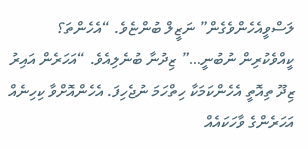ލަސްވީއެހެންވެގެން” ނަޒީލް ބުންޏެވެ. “އެހެންތަ؟ ކީއްވެކުރިން ނުބުނީ…” ޒިދުނާ ބުނެލިއެވެ. “އަހަރެން އައިރު ޒިދޫ ތިއޮތީ އެހެންކަމަކާ ހިތްހަމަ ނުޖެހިފަ. އެހެންއޮށްވާ ކިހިނެއް އަހަރެންގެ ވާހަކައެއް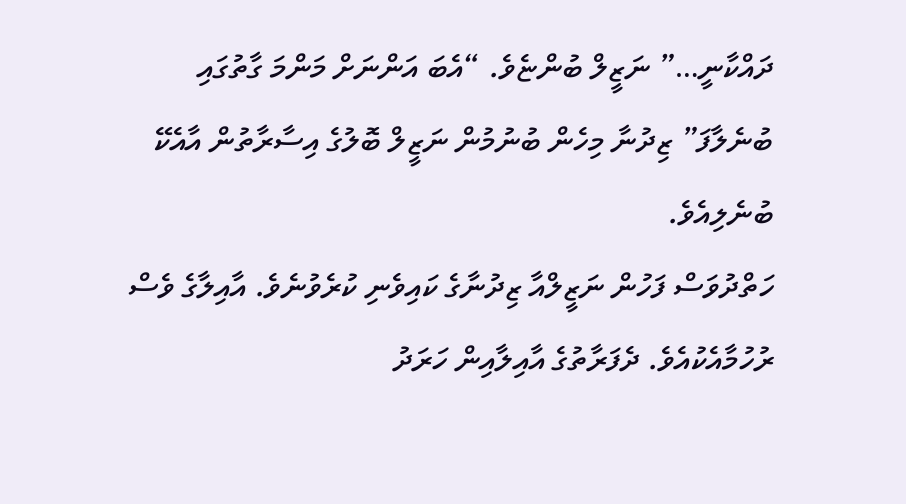ދައްކާނީ…” ނަޒީލް ބުންޏެވެ. “އެބަ އަންނަށް މަންމަ ގާތުގައި ބުނެލާފަ” ޒިދުނާ މިހެން ބުނުމުން ނަޒީލް ބޮލުގެ އިސާރާތުން އާއެކޭ ބުނެލިއެވެ.
ހަތްދުވަސް ފަހުން ނަޒީލްއާ ޒިދުނާގެ ކައިވެނި ކުރެވުނެވެ. އާއިލާގެ ވެސް ރުހުމާއެކުއެވެ. ދެފަރާތުގެ އާއިލާއިން ހަރަދު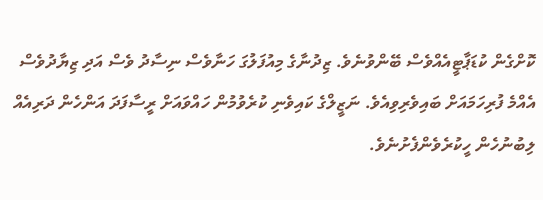ކޮށްގެން ކުޑަޕާޓީއެއްވެސް ބޭންވުނެވެ. ޒިދުނާގެ މިއުފަލުގަ ހަނާވެސް ނިސާދު ވެސް އަދި ޒިޔާދުވެސް އެއްމެ ފުރިހަމައަށް ބައިވެރިވިއެވެ. ނަޒީލްގެ ކައިވެނި ކުރެވުމުން ހައްވައަށް ރީސާފަދަ އަންހެން ދަރިއެއް ލިބުނުހެން ހީކުރެވެންފެށުނެވެ.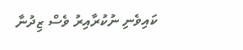ކައިވެނި ނުކުރާއިރު ވެސް ޒިދުނާ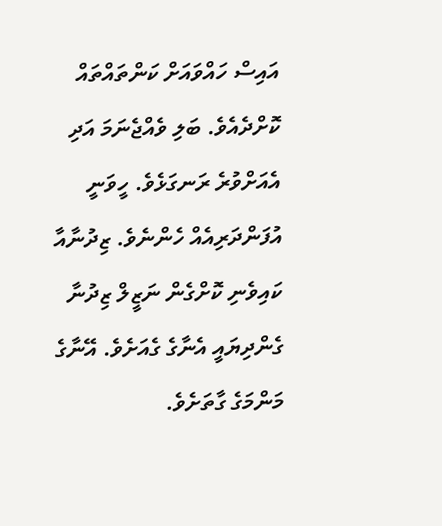އައިސް ހައްވައަށް ކަންތައްތައް ކޮށްދެއެވެ. ބަލި ވެއްޖެނަމަ އަދި އެއަށްވުރެ ރަނގަޅެވެ. ހީވަނީ އުފަންދަރިއެއް ހެންނެވެ. ޒިދުނާއާ ކައިވެނި ކޮށްގެން ނަޒީލް ޒިދުނާ ގެންދިޔައީ އެނާގެ ގެއަށެވެ. އޭނާގެ މަންމަގެ ގާތަށެވެ.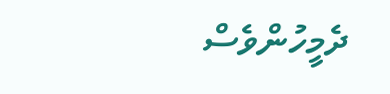ދެމީހުންވެސް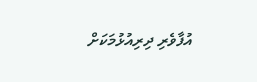އުފާވެރި ދިރިއުޅުމަކަށް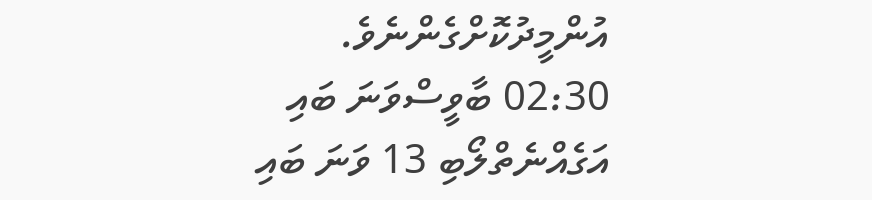އުންމީދުކޮށްގެންނެވެ.
02:30 ބާވީސްވަނަ ބައި
އަގެއްނެތްލޯބި 13 ވަނަ ބައި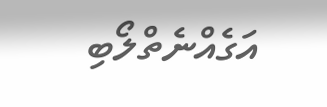އަގެއްނެތްލޯބި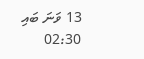13 ވަނަ ބައި
02:30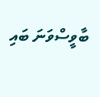ބާވީސްވަނަ ބައި